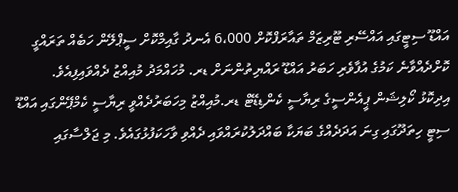އައްޑޫ ސިޓީގައި އައްސޭރި ޓޫރިޒަމް ތައާރަފްކޮށް 6،000 އެނދު ގާއިމްކޮށް ސީޕްލޭން ހަބެއް ތަރައްގީ ކޮށްދެއްވާނެ ކަމުގެ އުފާވެރި ހަބަރު އައްޑޫ ރައްޔިތުންނަށް ޑރ. މުހައްމަދު މުއިއްޒު ދެއްވައިފިއެވެ.
އިދިކޮޅު ކޯލިޝަން ޕީއެންސީގެ ރިޔާސީ ކެންޑިޑޭޓް ޑރ.މުއިއްޒު މިހަބަރުދެއްވީ ރިޔާސީ ކެމްޕޭންގައި އައްޑޫ ސިޓީ ހިތަދޫގައި ގިނަ އަދަދެއްގެ ބަޔަކާ ބައްދަލުކުރައްވައި ދެއްވި ވާހަކަފުޅުގައެވެ. މި ޖަލްސާގައި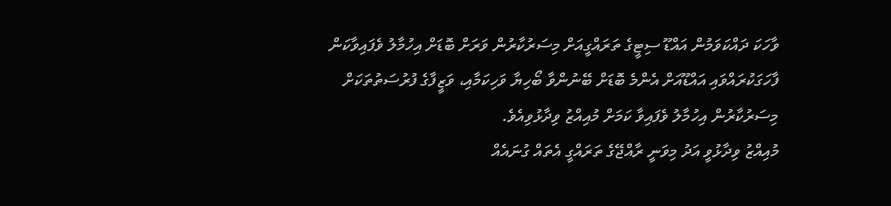ވާހަކަ ދައްކަވަމުން އައްޑޫ ސިޓީގެ ތަރައްގީއަށް މިސަރުކާރުން ވަރަށް ބޮޑަށް އިހުމާލު ވެފައިވާކަން ފާހަގަކުރައްވައި އައްޑޫއަށް އެންމެ ބޮޑަށް ބޭނުންވާ ބޯހިޔާ ވަހިކަމާއި، ވަޒީފާގެ ފުރުސަތުތަކަށް މިސަރުކާރުން އިހުމާލު ވެފައިވާ ކަމަށް މުއިއްޒު ވިދާޅުވިއެވެ.
މުއިއްޒު ވިދާޅުވީ އަދު މިވަނީ ރާއްޖޭގެ ތަރައްގީ އެތައް ގުނައެއް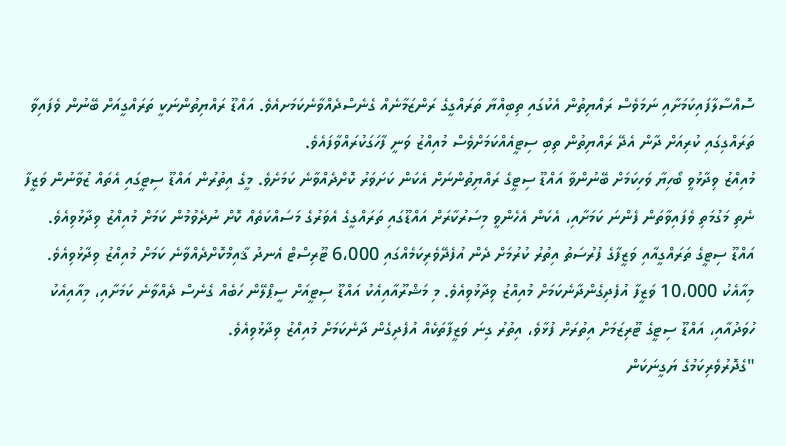ސޮއްސާލާފައިކަމަށާއި ނަމަވެސް ރައްޔިތުން އެކުގައި ތިބިއްޔާ ތަރައްގީގެ ރަންޒަމާނެއް ގެނެސްދެއްވާނެކަމަށއެވެ. އައްޑޫ ރައްޔިތުންނަކީ ތަރައްގީއަށް ބޭނުން ވެފައިވާ ތަރައްގިގައި ކުރިއަށް ދާން އެދޭ ރައްޔިތުން ތިބި ސިޓީއެއްކަމަށްވެސް މުއިއްޒު ވަނީ ފާހަގަކުރައްވާފައެވެ.
މުއިއްޒު ވިދާޅުވީ ބޯހިޔާ ވަހިކަމަށް ބޭނުންވާ އައްޑޫ ސިޓީގެ ރައްޔިތުންނަށް އެކަން ކަށަވަރު ކޮށްދެއްވާނެ ކަމަށެވެ. މީގެ އިތުރުން އައްޑޫ ސިޓީގައި އެތައް ޒުވާނުން ވަޒީފާ ނެތި މަގުމަތި ވެފައިވާތަން ފެންނަ ކަމަށާއި، އެކަން އެހެންވީ މިސަރުކާރަށް އައްޑޫގައި ތަރައްގީގެ އެވަރުގެ މަސައްކަތެއް ކޮށް ނުދެވުމުން ކަމަށް މުއިއްޒު ވިދާޅުވިއެވެ.
އައްޑޫ ސިޓީގެ ތަރައްގީއާއި ވަޒީފާގެ ފުރުސަތު އިތުރު ކުރުމަށް ދެން އުފެދޭވެރިކަމެއްގައި 6،000 ޓޫރިސްޓް އެނދު ޤާއިމްކޮށްދެއްވާނެ ކަމަށް މުއިއްޒު ވިދާޅުވިއެވެ. މިއާއެކު 10،000 ވަޒީފާ އުފެދިގެންދާނެކަމަށް މުއިއްޒު ވިދާޅުވިއެވެ. މި މަޝްރޫއާއިއެކު އައްޑޫ ސިޓީއަށް ސީޕްލޭން ހަބެއް ގެނެސް ދެއްވާނެ ކަމަށާއި، މިއާއިއެކު ހުވަދުއާއި، އައްޑޫ ސިޓީގެ ޓޫރިޒަމަށް އިތުރަށް ފުޅާވެ، އިތުރު ގިނަ ވަޒީފާތަކެއް އުފެދިގެން ދާނެކަމަށް މުއިއްޒު ވިދާޅުވިއެވެ.
"ގެދޮރުވެރިކަމުގެ ޔަގީނަކަން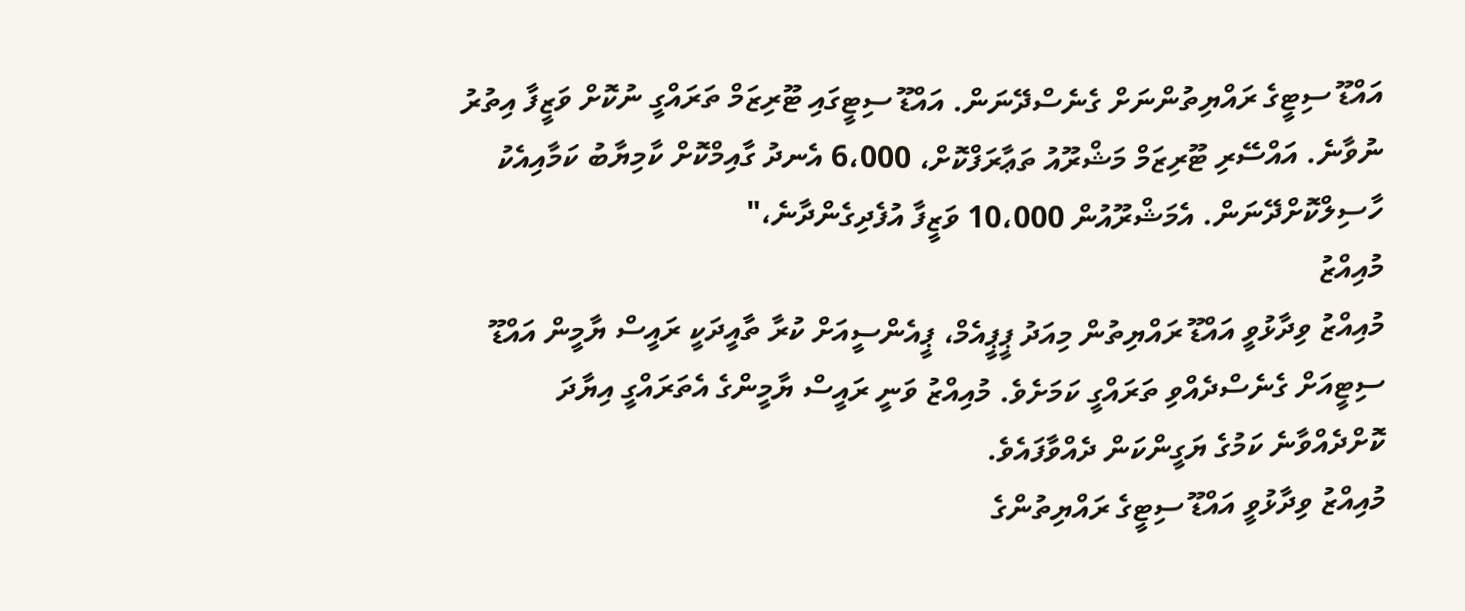އައްޑޫ ސިޓީގެ ރައްޔިތުންނަށް ގެނެސްދޭނަން. އައްޑޫ ސިޓީގައި ޓޫރިޒަމް ތަރައްގީ ނުކޮށް ވަޒީފާ އިތުރު ނުވާނެ. އައްސޭރި ޓޫރިޒަމް މަޝްރޫއު ތަޢާރަފްކޮށް، 6،000 އެނދު ގާއިމްކޮށް ކާމިޔާބު ކަމާއިއެކު ހާސިލްކޮށްދޭނަން. އެމަޝްރޫއުން 10،000 ވަޒީފާ އުފެދިގެންދާނެ،"
މުއިއްޒު
މުއިއްޒު ވިދާޅުވީ އައްޑޫ ރައްޔިތުން މިއަދު ޕީޕީއެމް، ޕީއެންސީއަށް ކުރާ ތާއީދަކީ ރައީސް ޔާމީން އައްޑޫ ސިޓީއަށް ގެނެސްދެއްވި ތަރައްގީ ކަމަށެވެ. މުއިއްޒު ވަނީ ރައީސް ޔާމީންގެ އެތަރައްގީ އިޔާދަ ކޮށްދެއްވާނެ ކަމުގެ ޔަގީންކަން ދެއްވާފައެވެ.
މުއިއްޒު ވިދާޅުވީ އައްޑޫ ސިޓީގެ ރައްޔިތުންގެ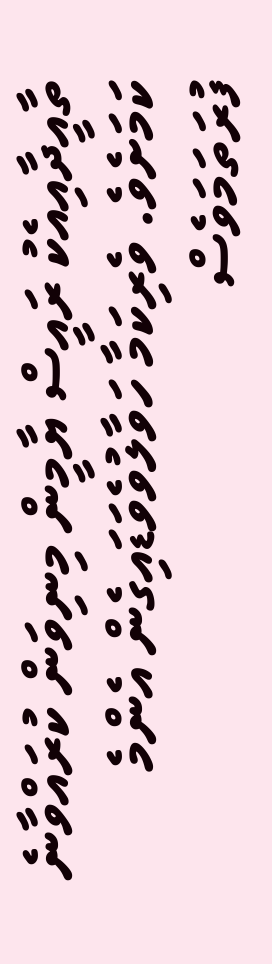ތާއީދާއިއެކު ރައީސް ޔާމީން މިނިވަން ކުރައްވާނެ ކަމަށެވެ. ވެރިކަމާ ހަވާލުވެވަޑައިގެން އެންމެ ފުރަތަމަވެސް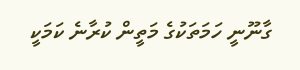ގާނޫނީ ހަމަތަކުގެ މަތީން ކުރާނެ ކަމަކީ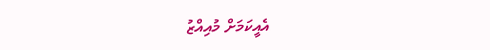އެއީކަމަށް މުއިއްޒު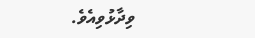ވިދާޅުވިއެވެ.